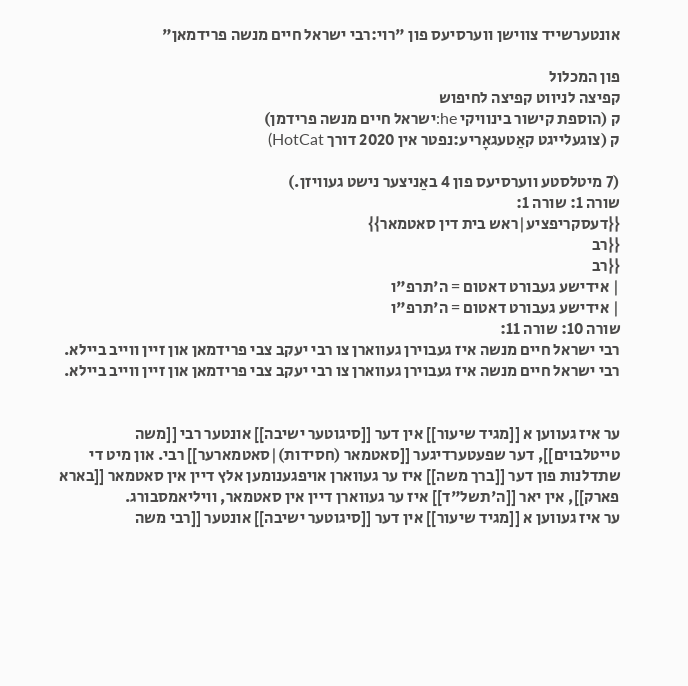אונטערשייד צווישן ווערסיעס פון "רוי:רבי ישראל חיים מנשה פרידמאן"

פון המכלול
קפיצה לניווט קפיצה לחיפוש
ק (הוספת קישור בינוויקי he:ישראל חיים מנשה פרידמן)
ק (צוגעלייגט קאַטעגאָריע:נפטר אין 2020 דורך HotCat)

(7 מיטלסטע ווערסיעס פון 4 באַניצער נישט געוויזן.)
שורה 1: שורה 1:
{{דעסקריפציע|ראש בית דין סאטמאר}}
{{רב
{{רב
| אידישע געבורט דאטום = ה'תרפ"ו
| אידישע געבורט דאטום = ה'תרפ"ו
שורה 10: שורה 11:
רבי ישראל חיים מנשה איז געבוירן געווארן צו רבי יעקב צבי פרידמאן און זיין ווייב ביילא.
רבי ישראל חיים מנשה איז געבוירן געווארן צו רבי יעקב צבי פרידמאן און זיין ווייב ביילא.


ער איז געווען א [[מגיד שיעור]] אין דער [[סיגוטער ישיבה]] אונטער רבי [[משה טייטלבוים]], דער שפעטערדיגער [[סאטמאר (חסידות)|סאטמארער]] רבי. און מיט די שתדלנות פון דער [[ברך משה]] איז ער געווארן אויפגענומען אלץ דיין אין סאטמאר [[בארא פארק]], אין יאר [[ה'תשל"ד]] איז ער געווארן דיין אין סאטמאר, וויליאמסבורג.
ער איז געווען א [[מגיד שיעור]] אין דער [[סיגוטער ישיבה]] אונטער [[רבי משה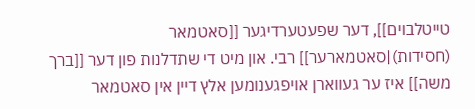טייטלבוים]], דער שפעטערדיגער [[סאטמאר (חסידות)|סאטמארער]] רבי. און מיט די שתדלנות פון דער [[ברך משה]] איז ער געווארן אויפגענומען אלץ דיין אין סאטמאר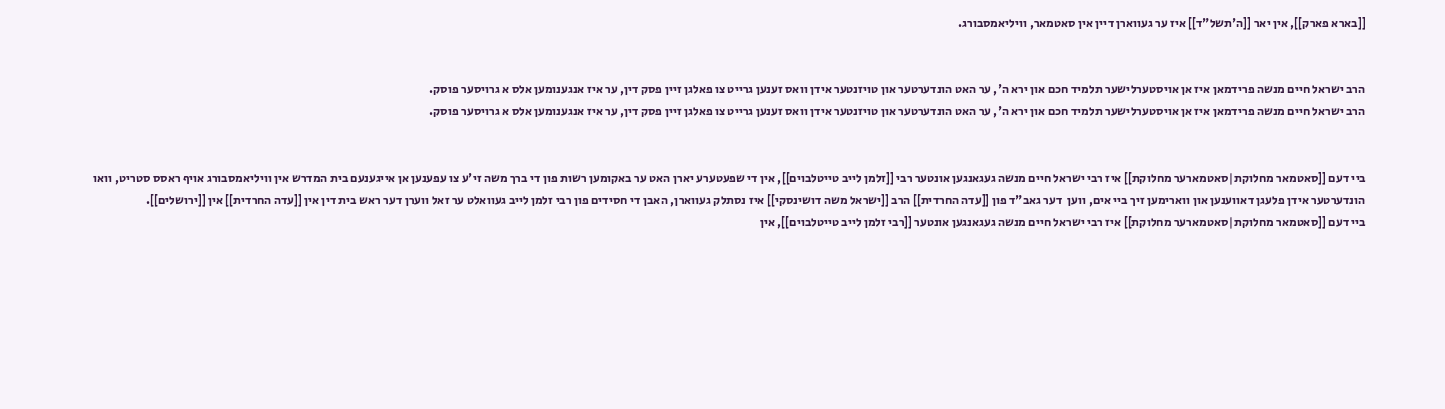[[בארא פארק]], אין יאר [[ה'תשל"ד]] איז ער געווארן דיין אין סאטמאר, וויליאמסבורג.


הרב ישראל חיים מנשה פרידמאן איז אן אויסטערלישער תלמיד חכם און ירא ה', ער האט הונדערטער און טויזנטער אידן וואס זענען גרייט צו פאלגן זיין פסק דין, ער איז אנגענומען אלס א גרויסער פוסק.
הרב ישראל חיים מנשה פרידמאן איז אן אויסטערלישער תלמיד חכם און ירא ה', ער האט הונדערטער און טויזנטער אידן וואס זענען גרייט צו פאלגן זיין פסק דין, ער איז אנגענומען אלס א גרויסער פוסק.


ביי דעם [[סאטמאר מחלוקת|סאטמארער מחלוקת]] איז רבי ישראל חיים מנשה געגאנגען אונטער רבי [[זלמן לייב טייטלבוים]], אין די שפעטערע יארן האט ער באקומען רשות פון די ברך משה זי'ע צו עפענען אן אייגענעם בית המדרש אין וויליאמסבורג אויף ראסס סטריט, וואו הונדערטער אידן פלעגן דאווענען און ווארימען זיך ביי אים, ווען  דער גאב"ד פון [[עדה החרדית]] הרב [[ישראל משה דושינסקי]] איז נסתלק געווארן, האבן די חסידים פון רבי זלמן לייב געוואלט ער זאל ווערן דער ראש בית דין אין [[עדה החרדית]] אין [[ירושלים]].
ביי דעם [[סאטמאר מחלוקת|סאטמארער מחלוקת]] איז רבי ישראל חיים מנשה געגאנגען אונטער [[רבי זלמן לייב טייטלבוים]], אין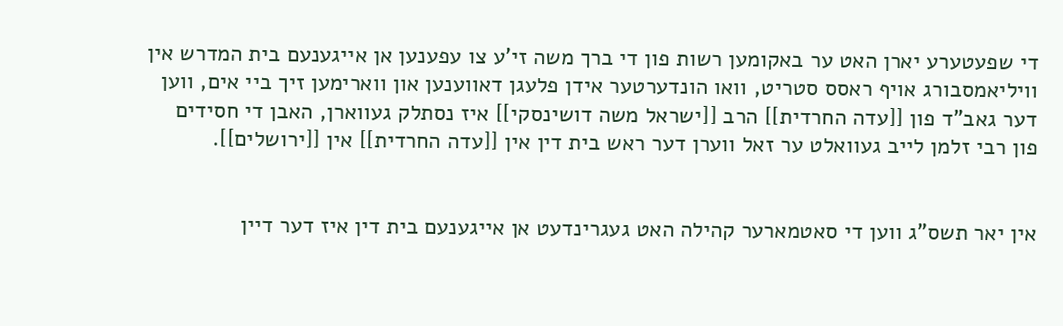די שפעטערע יארן האט ער באקומען רשות פון די ברך משה זי'ע צו עפענען אן אייגענעם בית המדרש אין וויליאמסבורג אויף ראסס סטריט, וואו הונדערטער אידן פלעגן דאווענען און ווארימען זיך ביי אים, ווען  דער גאב"ד פון [[עדה החרדית]] הרב [[ישראל משה דושינסקי]] איז נסתלק געווארן, האבן די חסידים פון רבי זלמן לייב געוואלט ער זאל ווערן דער ראש בית דין אין [[עדה החרדית]] אין [[ירושלים]].


אין יאר תשס"ג ווען די סאטמארער קהילה האט געגרינדעט אן אייגענעם בית דין איז דער דיין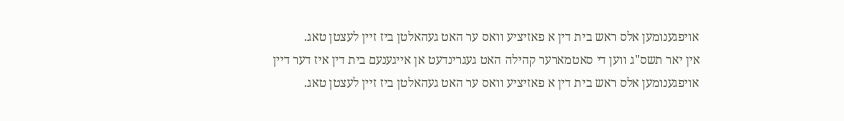אויפגענומען אלס ראש בית דין א פאזיציע וואס ער האט געהאלטן ביז זיין לעצטן טאג.
אין יאר תשס"ג ווען די סאטמארער קהילה האט געגרינדעט אן אייגענעם בית דין איז דער דיין אויפגענומען אלס ראש בית דין א פאזיציע וואס ער האט געהאלטן ביז זיין לעצטן טאג.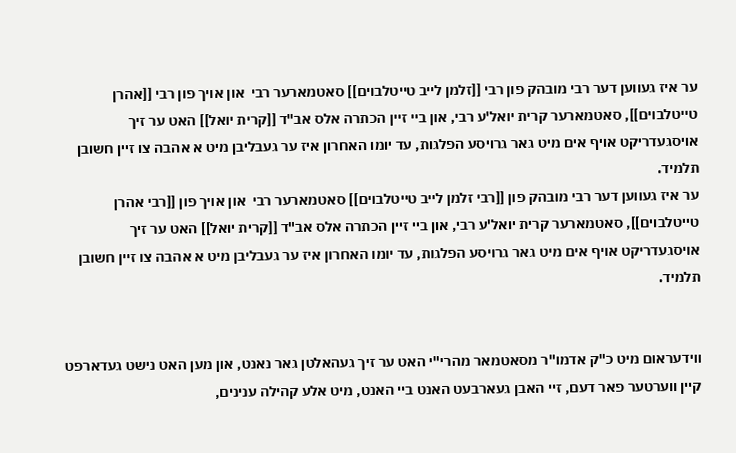ער איז געווען דער רבי מובהק פון רבי [[זלמן לייב טייטלבוים]] סאטמארער רבי  און אויך פון רבי [[אהרן טייטלבוים]], סאטמארער קרית יואל'ע רבי, און ביי זיין הכתרה אלס אב"ד [[קרית יואל]] האט ער זיך אויסגעדריקט אויף אים מיט גאר גרויסע הפלגות, עד יומו האחרון איז ער געבליבן מיט א אהבה צו זיין חשובן תלמיד.
ער איז געווען דער רבי מובהק פון [[רבי זלמן לייב טייטלבוים]] סאטמארער רבי  און אויך פון [[רבי אהרן טייטלבוים]], סאטמארער קרית יואל'ע רבי, און ביי זיין הכתרה אלס אב"ד [[קרית יואל]] האט ער זיך אויסגעדריקט אויף אים מיט גאר גרויסע הפלגות, עד יומו האחרון איז ער געבליבן מיט א אהבה צו זיין חשובן תלמיד.


ווידעראום מיט כ"ק אדמו"ר מסאטמאר מהרי"י האט ער זיך געהאלטן גאר נאנט, און מען האט נישט געדארפט קיין ווערטער פאר דעם, זיי האבן געארבעט האנט ביי האנט, מיט אלע קהילה ענינים,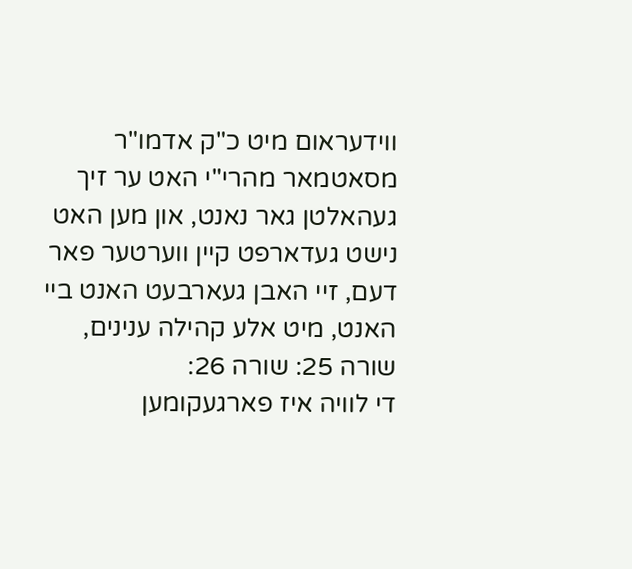ווידעראום מיט כ"ק אדמו"ר מסאטמאר מהרי"י האט ער זיך געהאלטן גאר נאנט, און מען האט נישט געדארפט קיין ווערטער פאר דעם, זיי האבן געארבעט האנט ביי האנט, מיט אלע קהילה ענינים,
שורה 25: שורה 26:
די לוויה איז פארגעקומען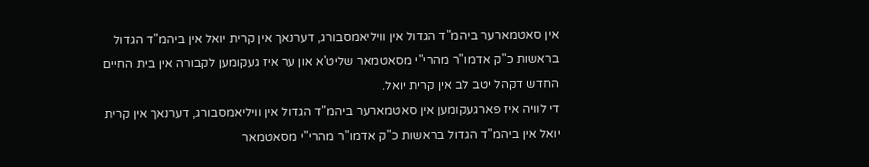אין סאטמארער ביהמ"ד הגדול אין וויליאמסבורג, דערנאך אין קרית יואל אין ביהמ"ד הגדול בראשות כ"ק אדמו"ר מהרי"י מסאטמאר שליט'א און ער איז געקומען לקבורה אין בית החיים החדש דקהל יטב לב אין קרית יואל.
די לוויה איז פארגעקומען אין סאטמארער ביהמ"ד הגדול אין וויליאמסבורג, דערנאך אין קרית יואל אין ביהמ"ד הגדול בראשות כ"ק אדמו"ר מהרי"י מסאטמאר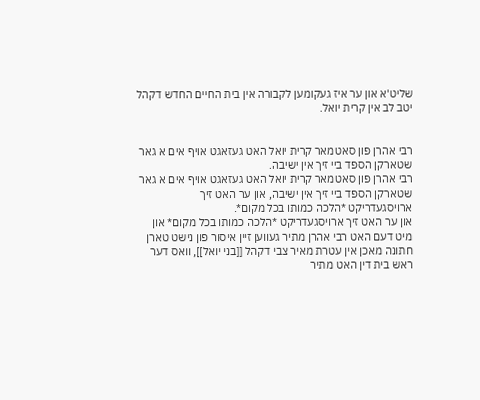שליט'א און ער איז געקומען לקבורה אין בית החיים החדש דקהל יטב לב אין קרית יואל.


רבי אהרן פון סאטמאר קרית יואל האט געזאגט אויף אים א גאר שטארקן הספד ביי זיך אין ישיבה.
רבי אהרן פון סאטמאר קרית יואל האט געזאגט אויף אים א גאר שטארקן הספד ביי זיך אין ישיבה, און ער האט זיך ארויסגעדריקט *הלכה כמותו בכל מקום*.
און ער האט זיך ארויסגעדריקט *הלכה כמותו בכל מקום* און מיט דעם האט רבי אהרן מתיר געווען זיין איסור פון נישט טארן חתונה מאכן אין עטרת מאיר צבי דקהל [[בני יואל]], וואס דער ראש בית דין האט מתיר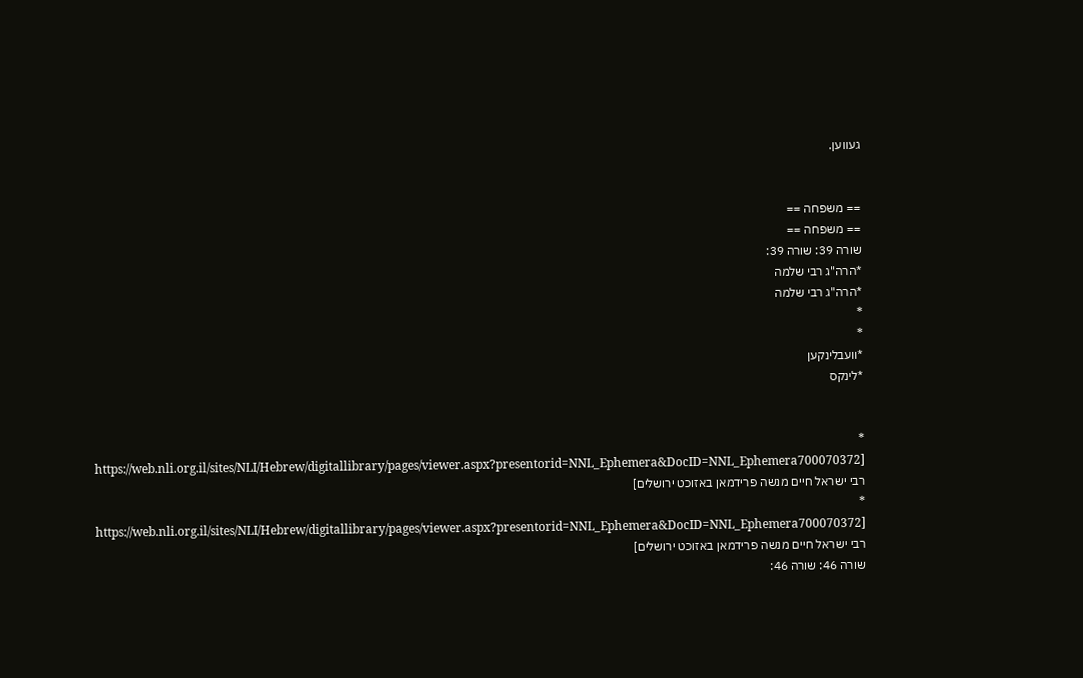געווען.


== משפחה ==
== משפחה ==
שורה 39: שורה 39:
*הרה"ג רבי שלמה
*הרה"ג רבי שלמה
*
*
*וועבלינקען
*לינקס


* [https://web.nli.org.il/sites/NLI/Hebrew/digitallibrary/pages/viewer.aspx?presentorid=NNL_Ephemera&DocID=NNL_Ephemera700070372 רבי ישראל חיים מנשה פרידמאן באזוכט ירושלים]
* [https://web.nli.org.il/sites/NLI/Hebrew/digitallibrary/pages/viewer.aspx?presentorid=NNL_Ephemera&DocID=NNL_Ephemera700070372 רבי ישראל חיים מנשה פרידמאן באזוכט ירושלים]
שורה 46: שורה 46: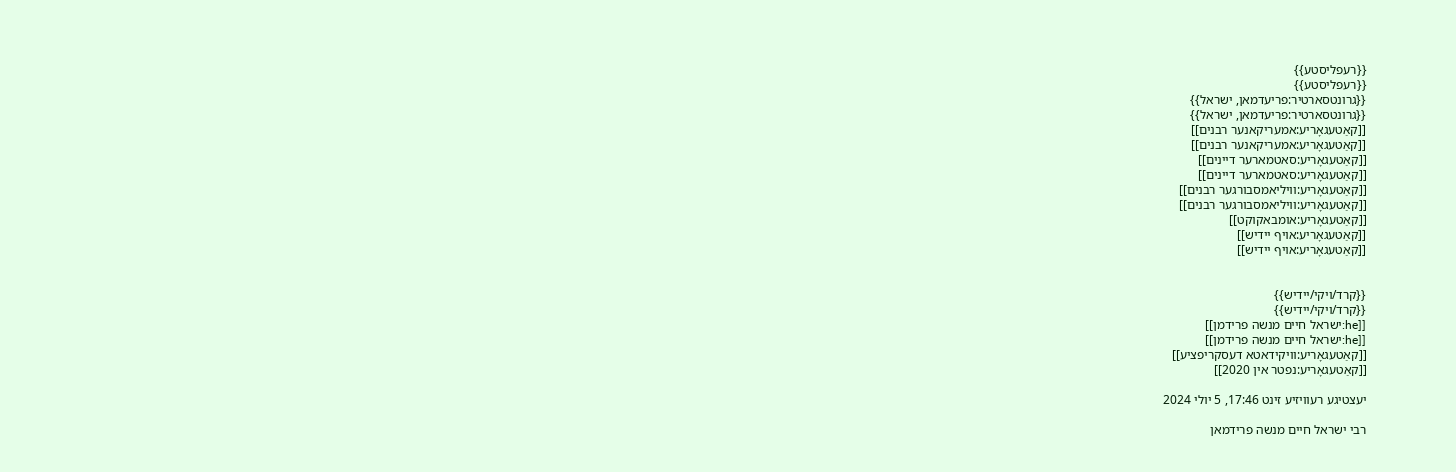{{רעפליסטע}}
{{רעפליסטע}}
{{גרונטסארטיר:פריעדמאן, ישראל}}
{{גרונטסארטיר:פריעדמאן, ישראל}}
[[קאַטעגאָריע:אמעריקאנער רבנים]]
[[קאַטעגאָריע:אמעריקאנער רבנים]]
[[קאַטעגאָריע:סאטמארער דיינים]]
[[קאַטעגאָריע:סאטמארער דיינים]]
[[קאַטעגאָריע:וויליאמסבורגער רבנים]]
[[קאַטעגאָריע:וויליאמסבורגער רבנים]]
[[קאַטעגאָריע:אומבאקוקט]]
[[קאַטעגאָריע:אויף יידיש]]
[[קאַטעגאָריע:אויף יידיש]]


{{קרד/ויקי/יידיש}}
{{קרד/ויקי/יידיש}}
[[he:ישראל חיים מנשה פרידמן]]
[[he:ישראל חיים מנשה פרידמן]]
[[קאַטעגאָריע:וויקידאטא דעסקריפציע]]
[[קאַטעגאָריע:נפטר אין 2020]]

יעצטיגע רעוויזיע זינט 17:46, 5 יולי 2024

רבי ישראל חיים מנשה פרידמאן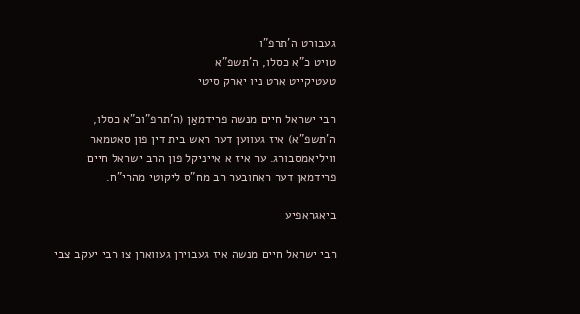געבורט ה'תרפ"ו
טויט כ"א כסלו, ה'תשפ"א
טעטיקייט ארט ניו יארק סיטי

רבי ישראל חיים מנשה פרידמאַן (ה'תרפ"וכ"א כסלו, ה'תשפ"א) איז געווען דער ראש בית דין פון סאטמאר וויליאמסבורג. ער איז א אייניקל פון הרב ישראל חיים פרידמאן דער ראחובער רב מח"ס ליקוטי מהרי"ח.

ביאגראפיע

רבי ישראל חיים מנשה איז געבוירן געווארן צו רבי יעקב צבי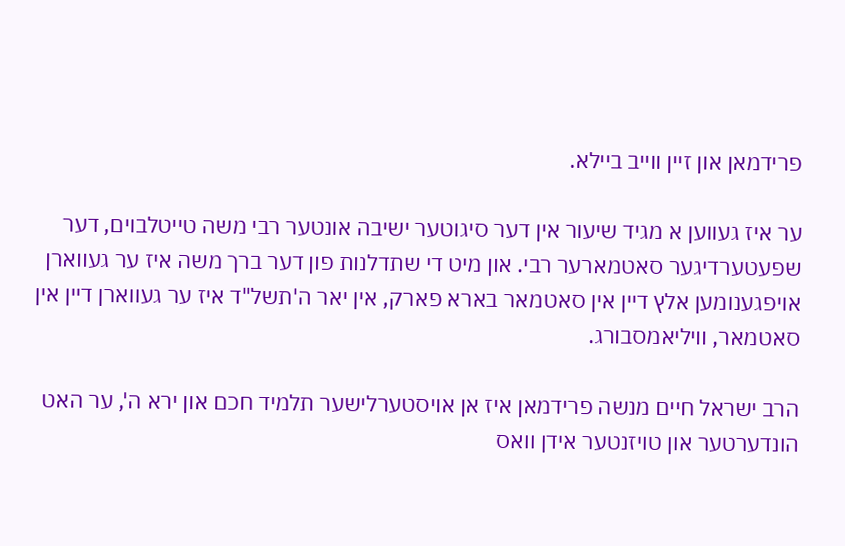פרידמאן און זיין ווייב ביילא.

ער איז געווען א מגיד שיעור אין דער סיגוטער ישיבה אונטער רבי משה טייטלבוים, דער שפעטערדיגער סאטמארער רבי. און מיט די שתדלנות פון דער ברך משה איז ער געווארן אויפגענומען אלץ דיין אין סאטמאר בארא פארק, אין יאר ה'תשל"ד איז ער געווארן דיין אין סאטמאר, וויליאמסבורג.

הרב ישראל חיים מנשה פרידמאן איז אן אויסטערלישער תלמיד חכם און ירא ה', ער האט הונדערטער און טויזנטער אידן וואס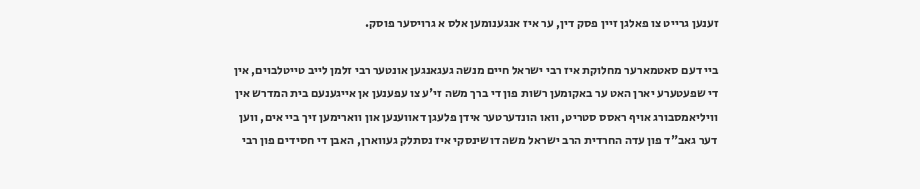זענען גרייט צו פאלגן זיין פסק דין, ער איז אנגענומען אלס א גרויסער פוסק.

ביי דעם סאטמארער מחלוקת איז רבי ישראל חיים מנשה געגאנגען אונטער רבי זלמן לייב טייטלבוים, אין די שפעטערע יארן האט ער באקומען רשות פון די ברך משה זי'ע צו עפענען אן אייגענעם בית המדרש אין וויליאמסבורג אויף ראסס סטריט, וואו הונדערטער אידן פלעגן דאווענען און ווארימען זיך ביי אים, ווען דער גאב"ד פון עדה החרדית הרב ישראל משה דושינסקי איז נסתלק געווארן, האבן די חסידים פון רבי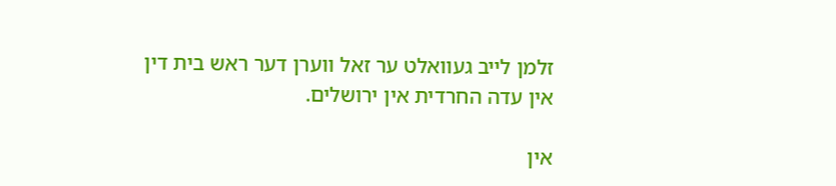זלמן לייב געוואלט ער זאל ווערן דער ראש בית דין אין עדה החרדית אין ירושלים.

אין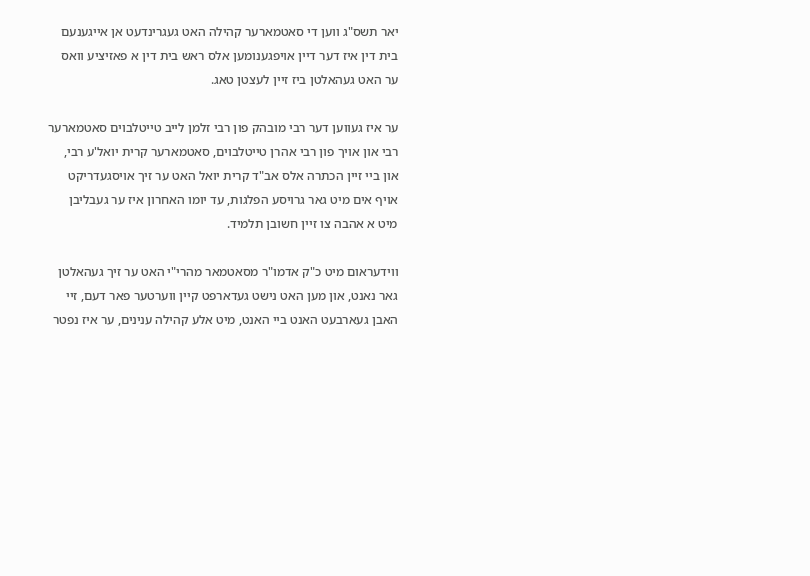יאר תשס"ג ווען די סאטמארער קהילה האט געגרינדעט אן אייגענעם בית דין איז דער דיין אויפגענומען אלס ראש בית דין א פאזיציע וואס ער האט געהאלטן ביז זיין לעצטן טאג.

ער איז געווען דער רבי מובהק פון רבי זלמן לייב טייטלבוים סאטמארער רבי און אויך פון רבי אהרן טייטלבוים, סאטמארער קרית יואל'ע רבי, און ביי זיין הכתרה אלס אב"ד קרית יואל האט ער זיך אויסגעדריקט אויף אים מיט גאר גרויסע הפלגות, עד יומו האחרון איז ער געבליבן מיט א אהבה צו זיין חשובן תלמיד.

ווידעראום מיט כ"ק אדמו"ר מסאטמאר מהרי"י האט ער זיך געהאלטן גאר נאנט, און מען האט נישט געדארפט קיין ווערטער פאר דעם, זיי האבן געארבעט האנט ביי האנט, מיט אלע קהילה ענינים, ער איז נפטר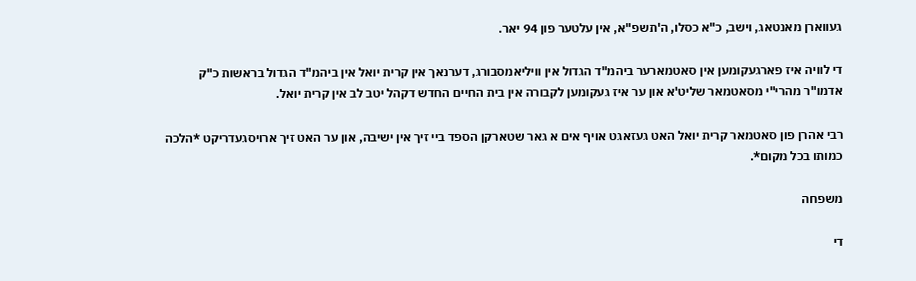געווארן מאנטאג, וישב, כ"א כסלו, ה'תשפ"א, אין עלטער פון 94 יאר.

די לוויה איז פארגעקומען אין סאטמארער ביהמ"ד הגדול אין וויליאמסבורג, דערנאך אין קרית יואל אין ביהמ"ד הגדול בראשות כ"ק אדמו"ר מהרי"י מסאטמאר שליט'א און ער איז געקומען לקבורה אין בית החיים החדש דקהל יטב לב אין קרית יואל.

רבי אהרן פון סאטמאר קרית יואל האט געזאגט אויף אים א גאר שטארקן הספד ביי זיך אין ישיבה, און ער האט זיך ארויסגעדריקט *הלכה כמותו בכל מקום*.

משפחה

די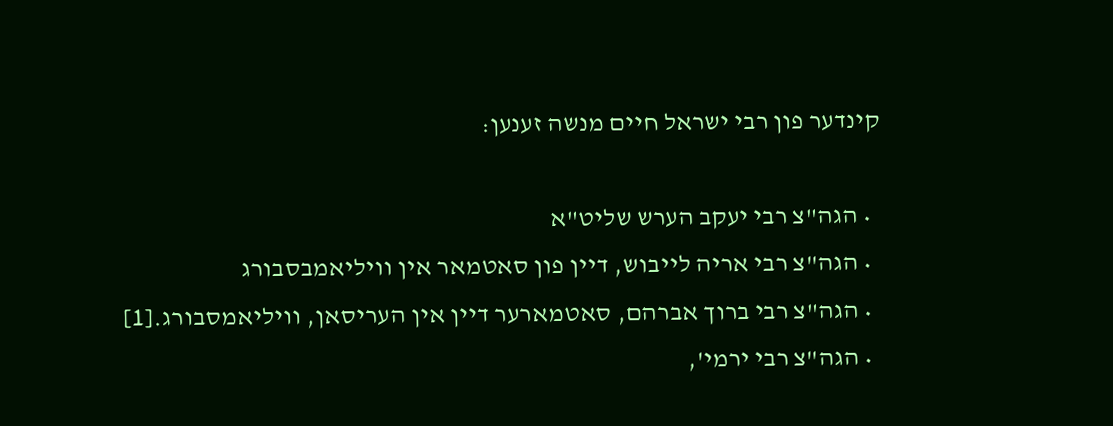קינדער פון רבי ישראל חיים מנשה זענען:

  • הגה"צ רבי יעקב הערש שליט"א
  • הגה"צ רבי אריה לייבוש, דיין פון סאטמאר אין וויליאמבסבורג
  • הגה"צ רבי ברוך אברהם, סאטמארער דיין אין העריסאן, וויליאמסבורג.[1]
  • הגה"צ רבי ירמי',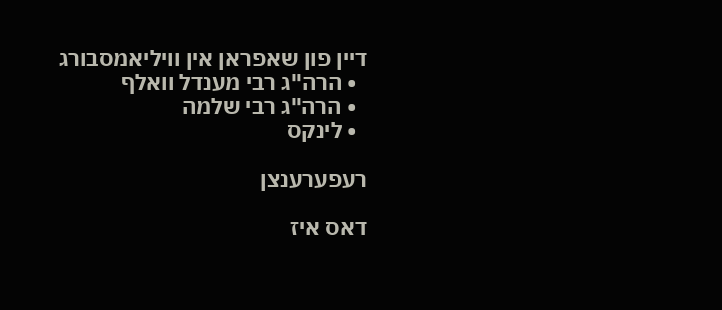דיין פון שאפראן אין וויליאמסבורג
  • הרה"ג רבי מענדל וואלף
  • הרה"ג רבי שלמה
  • לינקס

רעפערענצן

דאס איז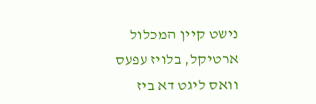נישט קיין המכלול ארטיקל, בלויז עפעס וואס ליגט דא ביז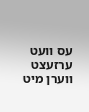עס וועט ערזעצט ווערן מיט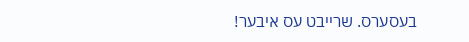בעסערס. שרייבט עס איבער!